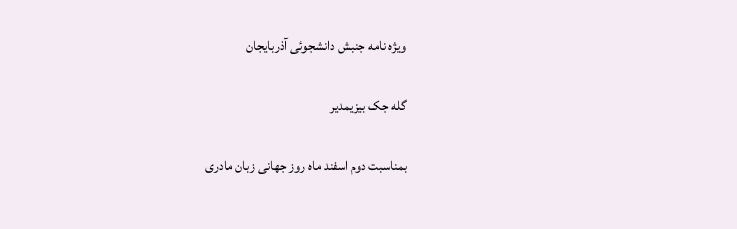ویژه نامه جنبش دانشجوئی آذربایجان

گله جک بیزیمدیر

بمناسبت دوم اسفند ماه روز جهانی زبان مادری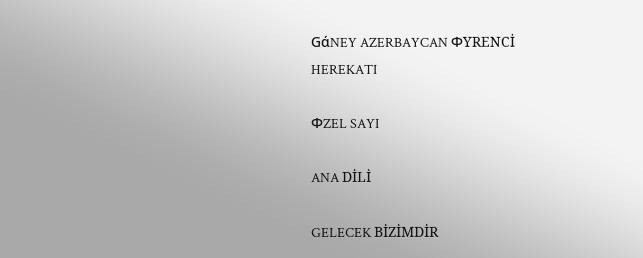GάNEY AZERBAYCAN ΦYRENCİ HEREKATI

ΦZEL SAYI

ANA DİLİ

GELECEK BİZİMDİR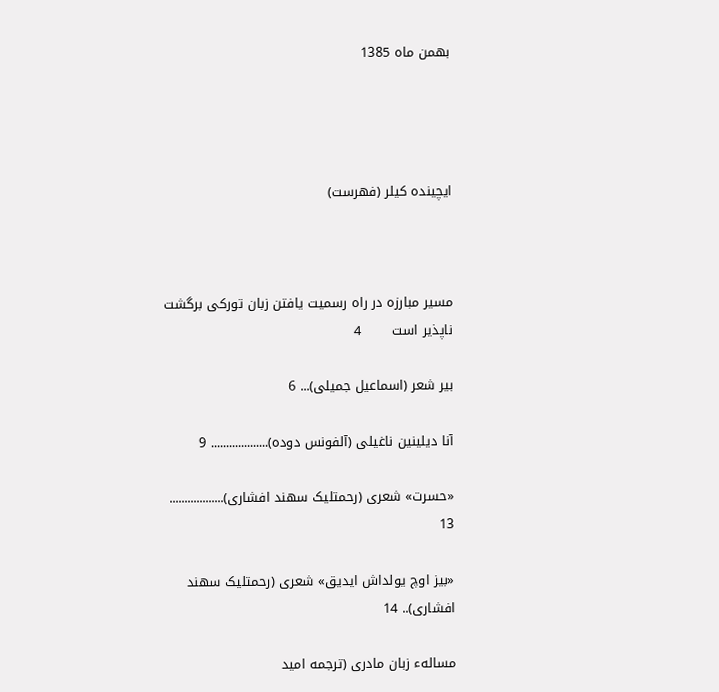بهمن ماه 1385




ایچینده کیلر (فهرست)



مسیر مبارزه در راه رسمیت یافتن زبان تورکی برگشت ناپذیر است       4

بیر شعر (اسماعیل جمیلی)... 6

آنا دیلینین ناغیلی (آلفونس دوده)................... 9

«حسرت» شعری (رحمتلیک سهند افشاری).................. 13

«بیز اوچ یولداش ایدیق» شعری (رحمتلیک سهند افشاری).. 14

مسالهء زبان مادری (ترجمه امید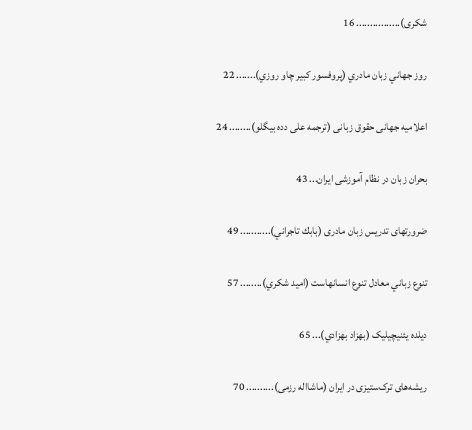شکری)................ 16

روز جهاني زبان مادري (پروفسور كبير چاو روزي)....... 22

اعلاميه جهانى حقوق زبانى (ترجمه على دده بيگلو)........ 24

بحران زبان در نظام آموزشی ایران... 43

ضرورتهای تدریس زبان مادری (بابك تاجراني)........... 49

تنوع زباني معادل تنوع انسانهاست (اميد شکري)........ 57

ديلده يئنيچيليک (بهزاد بهزادي)... 65

ریشه‌های ترک‌ستیزی در ایران (ماشااله رزمی).......... 70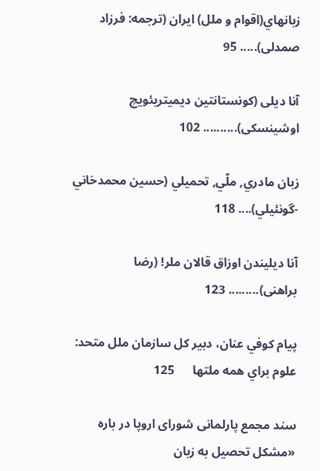زبانهاي(اقوام و ملل) ايران (ترجمه: فرزاد صمدلی)..... 95

آنا ديلى (کونستانتين ديميتريئويچ اوشينسکى).......... 102

زبان مادري, ملّي, تحميلي (حسين محمدخاني -گونئيلي).... 118

آنا ديليندن اوزاق قالان ملر! (رضا براهنی)......... 123

پيام كوفي عنان، دبير كل سازمان ملل متحد: علوم براي همه ملتها      125

سند مجمع پارلمانى شورای اروپا در باره «مشكل تحصيل به زبان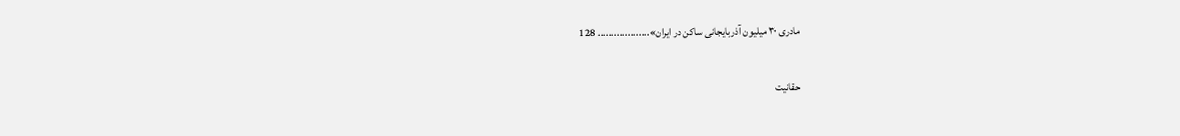مادرى ٣٠ ميليون آذربايجانى ساكن در ايران»................... 128

حقانيت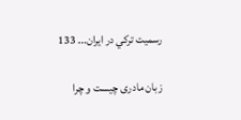رسميت تركي در ايران... 133

زبان مادری چیست و چرا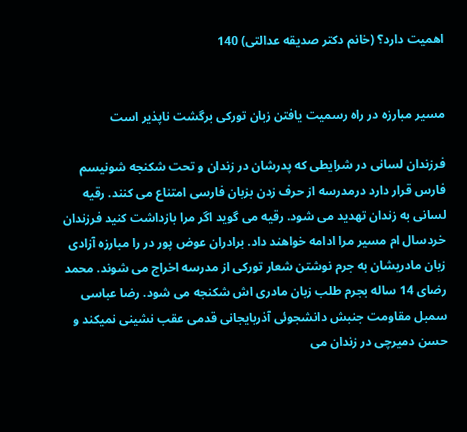اهمیت دارد؟ (خانم دکتر صدیقه عدالتی) 140


مسیر مبارزه در راه رسمیت یافتن زبان تورکی برگشت ناپذیر است

فرزندان لسانی در شرایطی که پدرشان در زندان و تحت شکنجه شونیسم فارس قرار دارد درمدرسه از حرف زدن بزبان فارسی امتناع می کنند. رقیه لسانی به زندان تهدید می شود. رقیه می گوید اگر مرا بازداشت کنید فرزندان خردسال ام مسیر مرا ادامه خواهند داد. برادران عوض پور در را مبارزه آزادی زبان مادریشان به جرم نوشتن شعار تورکی از مدرسه اخراج می شوند. محمد رضای 14 ساله بجرم طلب زبان مادری اش شکنجه می شود. رضا عباسی سمبل مقاومت جنبش دانشجوئی آذربایجانی قدمی عقب نشینی نمیکند و حسن دمیرچی در زندان می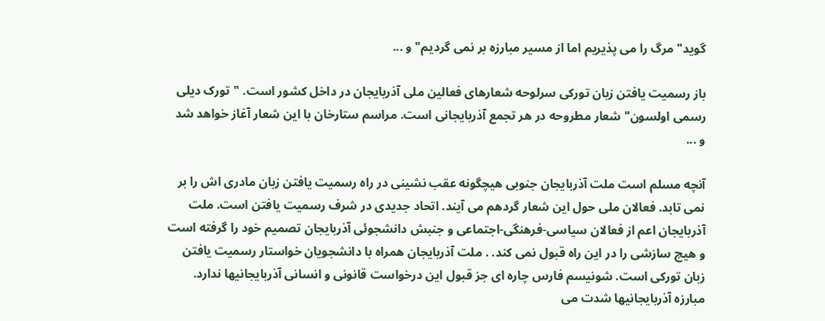گوید" مرگ را می پذیریم اما از مسیر مبارزه بر نمی گردیم" و ...

باز رسمیت یافتن زبان تورکی سرلوحه شعارهای فعالین ملی آذربایجان در داخل کشور است. "تورک دیلی رسمی اولسون" شعار مطروحه در هر تجمع آذربایجانی است. مراسم ستارخان با این شعار آغاز خواهد شد و ...

آنچه مسلم است ملت آذربایجان جنوبی هیچگونه عقب نشینی در راه رسمیت یافتن زبان مادری اش را بر نمی تابد. فعالان ملی حول این شعار گردهم می آیند. اتحاد جدیدی در شرف رسمیت یافتن است. ملت آذربایجان اعم از فعالان سیاسی-فرهنگی-اجتماعی و جنبش دانشجوئی آذربایجان تصمیم خود را گرفته است و هیچ سازشی را در این راه قبول نمی کند. . ملت آذربایجان همراه با دانشجویان خواستار رسمیت یافتن زبان تورکی است. شونیسم فارس چاره ای جز قبول این درخواست قانونی و انسانی آذربایجانیها ندارد. مبارزه آذربایجانیها شدت می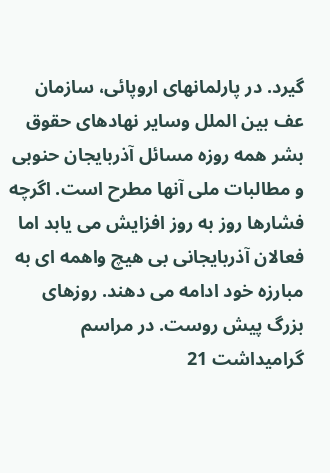گیرد. در پارلمانهای اروپائی، سازمان عف بین الملل وسایر نهادهای حقوق بشر همه روزه مسائل آذربایجان حنوبی و مطالبات ملی آنها مطرح است. اگرچه فشارها روز به روز افزایش می یابد اما فعالان آذربایجانی بی هیچ واهمه ای به مبارزه خود ادامه می دهند. روزهای بزرگ پیش روست. در مراسم گرامیداشت 21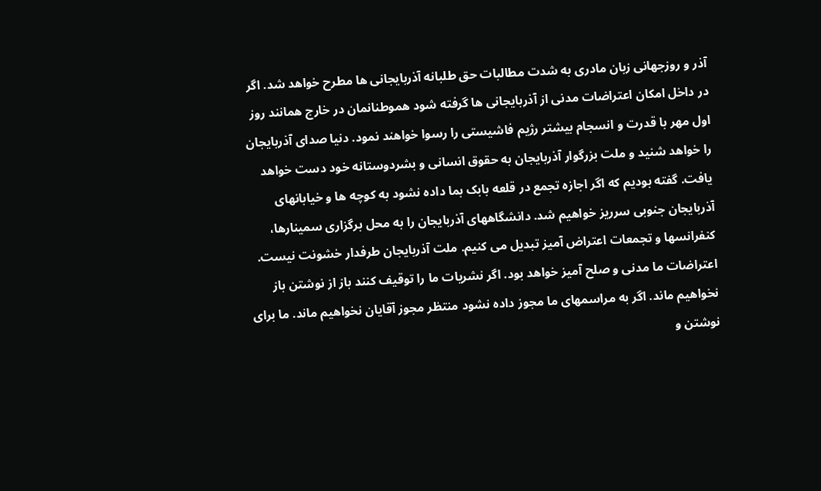آذر و روزجهانی زبان مادری به شدت مطالبات حق طلبانه آذربایجانی ها مطرح خواهد شد. اگر در داخل امکان اعتراضات مدنی از آذربایجانی ها گرفته شود هموطنانمان در خارج همانند روز اول مهر با قدرت و انسجام بیشتر رژیم فاشیستی را رسوا خواهند نمود. دنیا صدای آذربایجان را خواهد شنید و ملت بزرگوار آذربایجان به حقوق انسانی و بشردوستانه خود دست خواهد یافت. گفته بودیم که اگر اجازه تجمع در قلعه بابک بما داده نشود به کوچه ها و خیابانهای آذربایجان جنوبی سرریز خواهیم شد. دانشگاههای آذربایجان را به محل برگزاری سمینارها، کنفرانسها و تجمعات اعتراض آمیز تبدیل می کنیم. ملت آذربایجان طرفدار خشونت نیست. اعتراضات ما مدنی و صلح آمیز خواهد بود. اگر نشریات ما را توقیف کنند باز از نوشتن باز نخواهیم ماند. اگر به مراسمهای ما مجوز داده نشود منتظر مجوز آقایان نخواهیم ماند. ما برای نوشتن و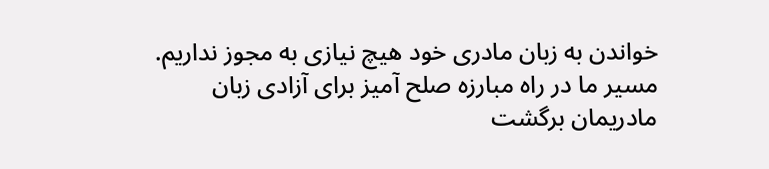خواندن به زبان مادری خود هیچ نیازی به مجوز نداریم. مسیر ما در راه مبارزه صلح آمیز برای آزادی زبان مادریمان برگشت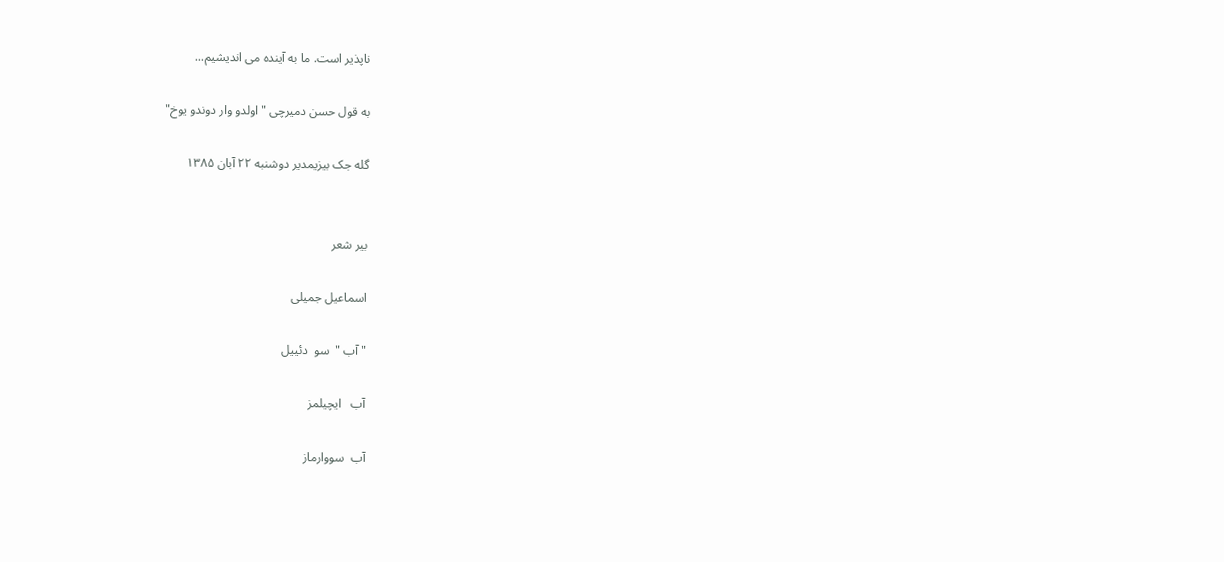ناپذیر است. ما به آینده می اندیشیم...

به قول حسن دمیرچی " اولدو وار دوندو یوخ"

گله جک بیزیمدیر دوشنبه ۲۲ آبان ۱۳۸۵


بیر شعر

اسماعیل جمیلی

" آب "  سو  دئییل

آب   ایچیلمز

آب  سووارماز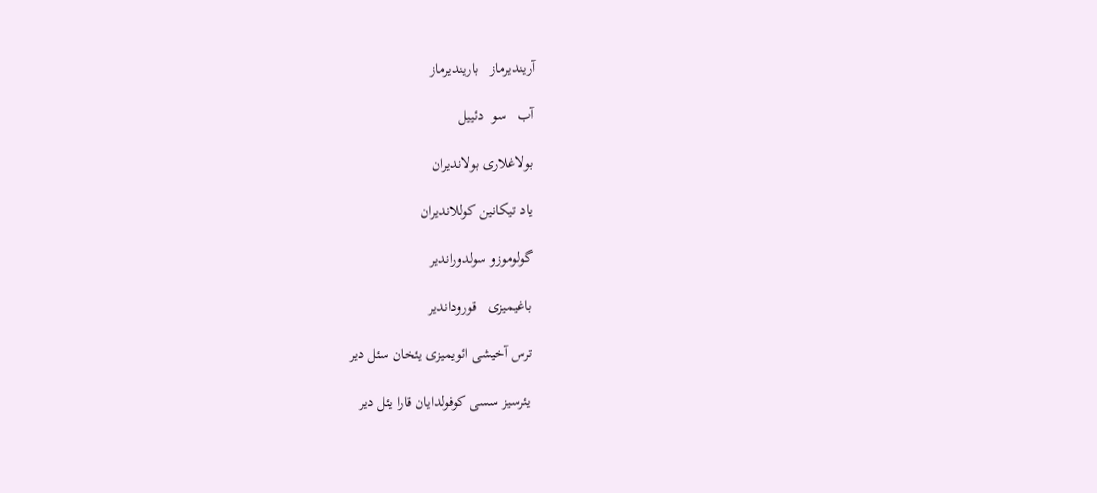آریندیرماز   باریندیرماز

آب   سو  دئییل

بولاغلاری بولاندیران

یاد تیکانین کوللاندیران

گولوموزو سولدوراندیر

باغیمیزی   قوروداندیر

ترس آخیشی ائویمیزی یئخان سئل دیر

یئرسیز سسی کوفولدایان قارا یئل دیر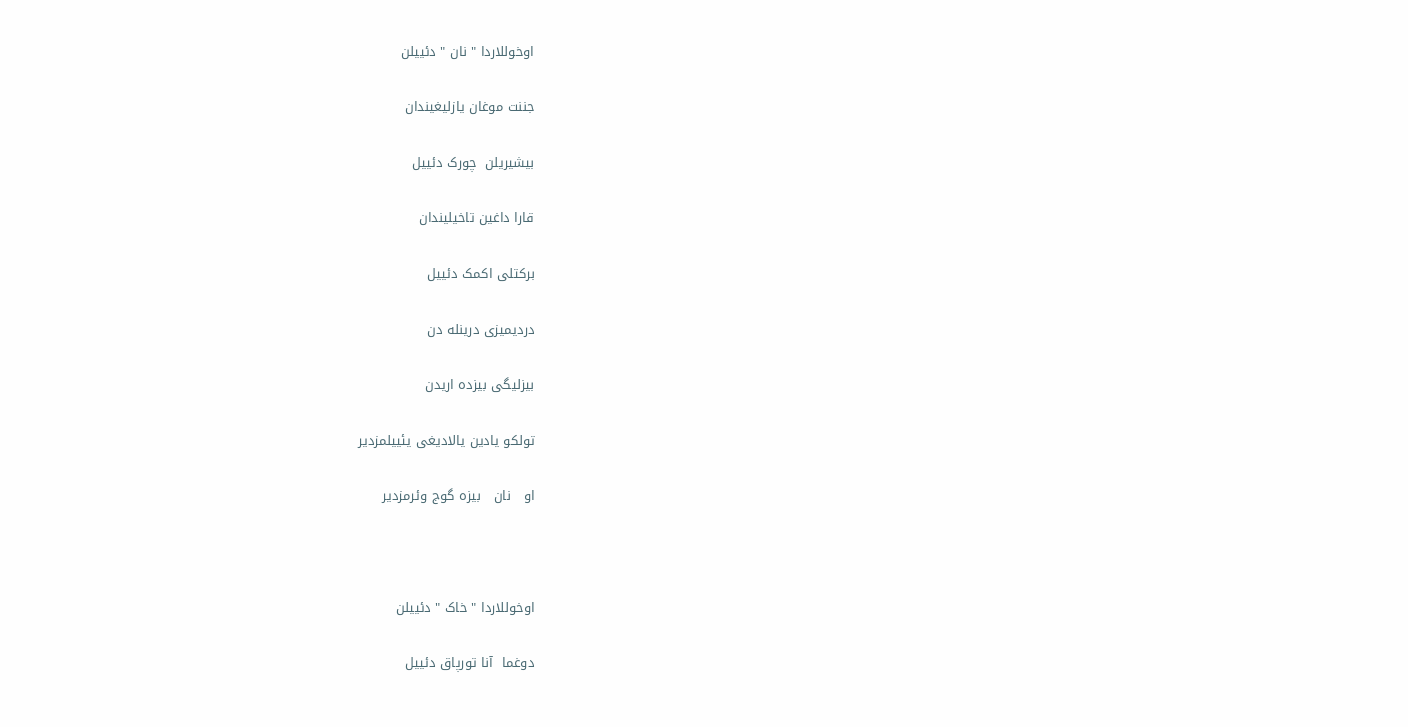اوخوللاردا " نان " دئییلن

جننت موغان یازلیغیندان

بیشیریلن  چورک دئییل

قارا داغین تاخیلیندان

برکتلی اکمک دئییل

دردیمیزی درینله دن

بیزلیگی بیزده اریدن

تولکو یادین یالادیغی یئییلمزدیر

او   نان   بیزه گوج وئرمزدیر



اوخوللاردا " خاک " دئییلن

دوغما  آنا تورپاق دئییل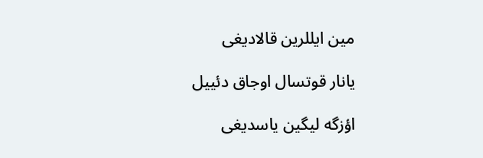مین ایللرین قالادیغی

یانار قوتسال اوجاق دئییل

اؤزگه لیگین یاسدیغی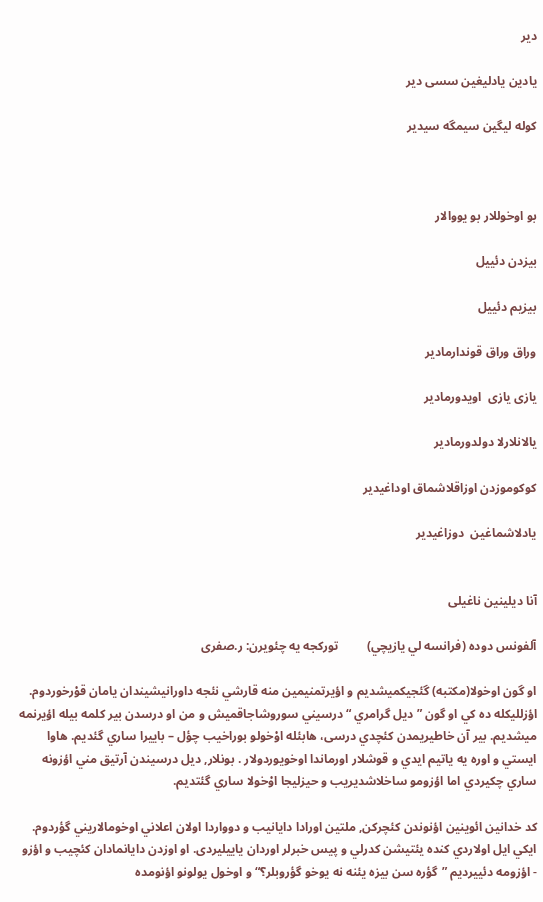دیر

یادین یادلیغین سسی دیر

کوله لیگین سیمگه سیدیر



بو اوخوللار بو یووالار

بیزدن دئییل

بیزیم دئییل

وراق وراق قوندارمادیر

یازی یازی  اویدورمادیر

یالانلارلا دولدورمادیر

کوکوموزدن اوزاقلاشماق اوداغیدیر

یادلاشماغین  دوزاغیدیر


آنا دیلینین ناغیلی

آلفونس دوده (فرانسه لي يازيچي)         توركجه يه چئويرن: ر.صفری

او گون اوخولا(مکتبه) گئجيكميشديم و اؤيرتمنيمين منه قارشي نئجه داورانيشيندان يامان قوْرخوردوم. اؤزلليكله ده كي او گون ” ديل گرامري “ درسيني سوروشاجاقميش و من او درسدن بير كلمه بيله اؤيرنمه ميشديم. بير آن خاطيريمدن كئچدي درسی، هابئله اوْخولو بوراخيب چؤل – باييرا ساري گئدیم. هاوا ايستي و اوره يه ياتيم ايدي و قوشلار اورماندا اوخويوردولار . بونلار, ديل درسيندن آرتیق مني اؤزونه ساري چكيردي اما اؤزومو ساخلاشديريب و حيزليجا اوْخولا ساري گئتديم.

كد خدانين ائوينين اؤنوندن كئچركن, ملتين اورادا دايانيب و دوواردا اولان اعلاني اوخومالاريني گؤردوم. ايكي ايل اولاردي كنده يئتيشن كدرلي و پيس خبرلر اوردان ياييلیردی. او اوزدن دايانمادان كئچيب و اؤزو - اؤزومه دئييرديم ”گؤره سن بيزه يئنه نه يوخو گؤروبلر؟“ و اوخول يولونو اؤنومده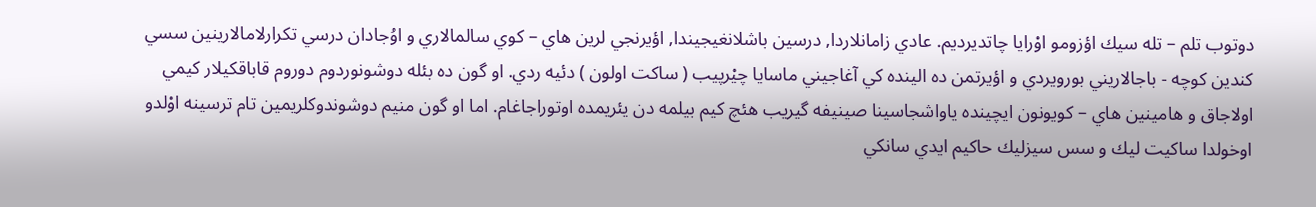دوتوب تلم – تله سيك اؤزومو اوْرايا چاتديرديم. عادي زامانلاردا, درسين باشلانغيجيندا, اؤيرنجي لرين هاي – كوي سالمالاري و اوُجادان درسي تكرارلامالارينين سسي كندين كوچه - باجالاريني بورويردي و اؤيرتمن ده الينده كي آغاجيني ماسایا چيْرپيب ( ساكت اولون ) دئيه ردي. او گون ده بئله دوشونوردوم دوروم قاباقكيلار كيمي اولاجاق و هامينين هاي – كويونون ايچينده ياواشجاسينا صينيفه گيريب هئچ کیم بيلمه دن يئريمده اوتوراجاغام. اما او گون منيم دوشوندوكلريمين تام ترسينه اوْلدو اوخولدا ساكيت ليك و سس سيزليك حاكيم ايدي سانكي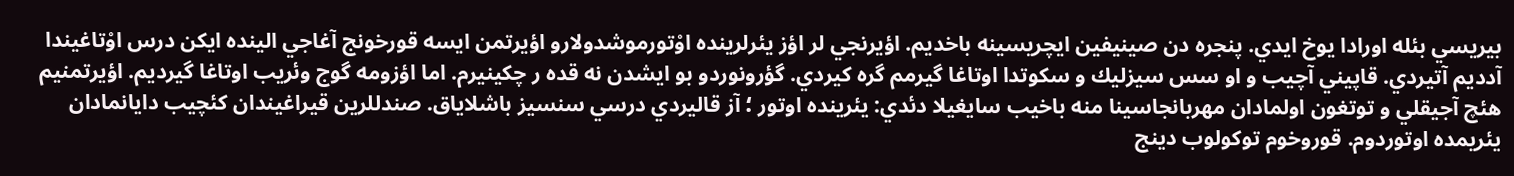بيريسي بئله اورادا يوخ ايدي. پنجره دن صينيفين ايچريسينه باخديم. اؤيرنجي لر اؤز يئرلرينده اوْتورموشدولارو اؤيرتمن ايسه قورخونج آغاجي الينده ايكن درس اوْتاغيندا آدديم آتيردي. قاپيني آچيب و او سس سيزليك و سكوتدا اوتاغا گيرمم گره كيردي. گؤرونوردو بو ايشدن نه قده ر چكينيرم. اما اؤزومه گوج وئريب اوتاغا گيرديم. اؤيرتمنيم هئچ آجيقلي و توتغون اولمادان مهربانجاسينا منه باخيب سايغيلا دئدي: يئرينده اوتور ؛ آز قاليردي درسي سنسيز باشلاياق. صندللرين قيراغيندان كئچيب دايانمادان يئريمده اوتوردوم. قوروخوم توكولوب دينج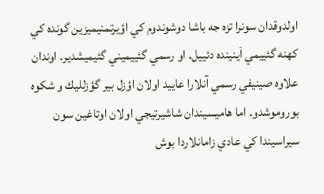اولدوقدان سونرا تزه جه باشا دوشوندوم كي اؤيرتمنيميزين گونده كي كهنه گئييمي اَينينده دئييل. او رسمي گئييميني گئيمیشدیر. اوندان علاوه صينيفي رسمي آنلارا عاييد اولان اؤزل بير گؤزلليك و شكوه بوروموشدو. اما هاميسيندان شاشيرتيجي اولان اوتاغين سون سيراسيندا كي عادي زامانلاردا بوش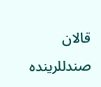قالان صندللرينده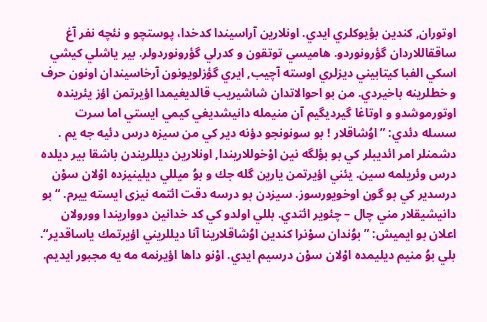اوتوران, كندين بؤيوكلري ايدي. اونلارين آراسيندا كدخدا، پوستچو و نئچه نفر آغ ساققاللاردان گؤرونوردو. هاميسي توتقون و كدرلي گؤرونوردولر. بير ياشلي كيشي اسكي الفبا كيتابيني ديزلري اوسته آچيب, ايري گؤزلويونون آرخاسيندان اونون حرف و خطلرينه باخيردي. من بو احوالاتدان شاشيريب قالدیغیمدا اؤيرتمن اؤز يئرينده اوتورموشدو و اوتاغا گيردیگیم آن منيمله دانيشديغي كيمي ايستي اما سرت سسله دئدي: ” اوُشاقلار ! بو سونونجو دؤنه دير كي من سيزه درس دئيه جه يم . دشمنلر امر ائديبلر كي بو بؤلگه نين اوْخوللاريندا, اونلارین ديللريندن باشقا بير ديلده درس وئريلمه سين. يئني اؤيرتمن يارين گله جك و بوُ ميللي ديلينيزده اوْلان سوْن درسدير كي بو گون اوخويورسوز. سيزدن بو درسه دقت ائتمه نیزی ايسته ييرم. “بو دانيشيقلار مني چال – چئوير ائتدي. بللي اولدو كي كد خدانين دوواريندا وورولان اعلان بو ايميش: ” بوُندان سوْنرا كندين اوُشاقلارينا آنا ديللريني اؤيرتمك ياساقدير“. بلي بوُ منيم ديليمده اوْلان سوْن درسیم ايدي. اوْنو داها اؤيرنمه مه يه مجبور ايديم.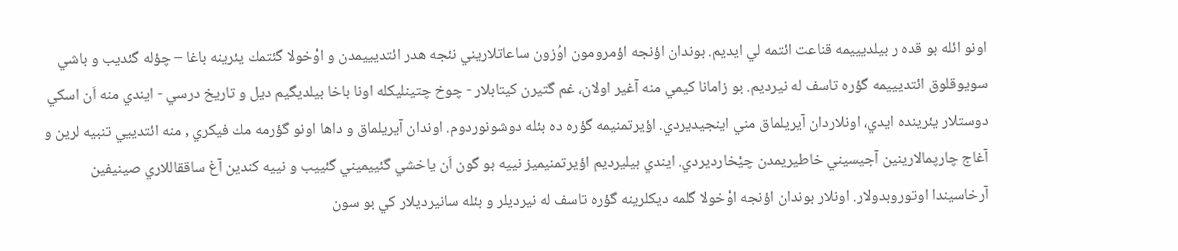اونو ائله بو قده ر بيلديييمه قناعت ائتمه لي ايديم. بوندان اؤنجه اؤمرومون اوُزون ساعاتلاريني نئجه هدر ائتديييمدن و اوْخولا گئتمك يئرينه باغا – چؤله گئديب و باشي سويوقلوق ائتديييمه گؤره تاسف له نيرديم. بو زامانا كيمي منه آغير اولان، غم گتيرن کیتابلار - چوخ چتينليكله اونا باخا بيلدیگیم ديل و تاريخ درسي - ايندي منه اَن اسكي دوستلار يئرينده ايدي، اونلاردان آيريلماق مني اينجيديردي. اؤيرتمنيمه گؤره ده بئله دوشونوردوم. اوندان آيريلماق و داها اونو گؤرمه مك فيكري , منه ائتدييي تنبيه لرين و آغاج چارپمالارينين آجيسيني خاطيريمدن چيْخارديردي. ايندي بیلیردیم اؤيرتمنيميز نييه بو گون اَن ياخشي گئييميني گئييب و نييه كندين آغ ساققاللاري صينيفين آرخاسيندا اوتوروبدولار. اونلار بوندان اؤنجه اوْخولا گلمه ديكلرينه گؤره تاسف له نيرديلر و بئله سانيرديلار كي بو سون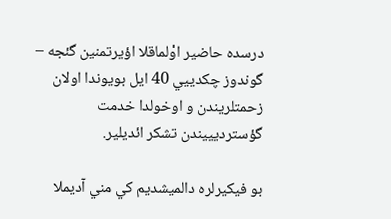درسده حاضير اوْلماقلا اؤيرتمنين گئجه – گوندوز چكدييي 40 ايل بويوندا اولان زحمتلريندن و اوخولدا خدمت گؤسترديييندن تشكر ائدیلیر.

بو فيكيرلره دالميشديم كي مني آديملا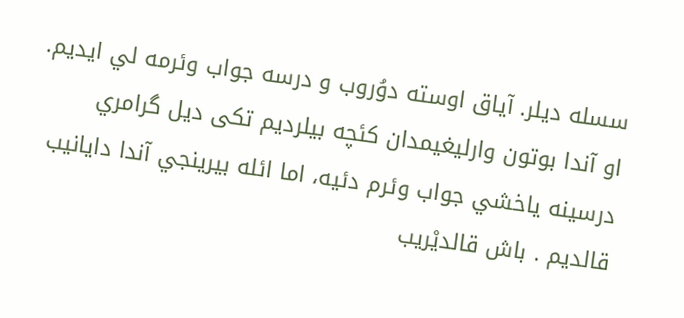سسله ديلر. آياق اوسته دوُروب و درسه جواب وئرمه لي ايديم. او آندا بوتون وارليغيمدان كئچه بيلرديم تكی ديل گرامري درسينه ياخشي جواب وئرم دئیه، اما ائله بيرينجي آندا دايانيب قالديم . باش قالديْريب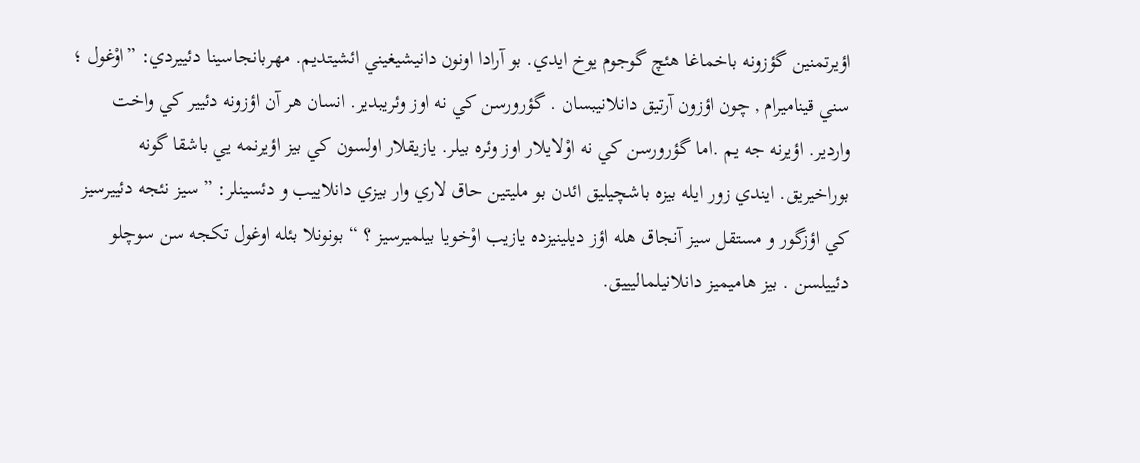اؤيرتمنين گؤزونه باخماغا هئچ گوجوم يوخ ايدي. بو آرادا اونون دانيشيغيني ائشيتديم. مهربانجاسينا دئييردي: ”اوْغول ؛ سني قيناميرام , چون اؤزون آرتيق دانلانيبسان . گؤرورسن كي نه اوز وئريبدير. انسان هر آن اؤزونه دئيير كي واخت واردير. اؤيرنه جه يم .اما گؤرورسن كي نه اوْلايلار اوز وئره بيلر. يازيقلار اولسون كي بيز اؤيرنمه يي باشقا گونه بوراخيريق. ايندي زور ايله بيزه باشچیليق ائدن بو مليتین حاق لاري وار بيزي دانلاييب و دئسينلر: ” سيز نئجه دئييرسيز كي اؤزگور و مستقل سيز آنجاق هله اؤز ديلينيزده يازيب اوْخويا بيلميرسيز ؟ “ بونونلا بئله اوغول تكجه سن سوچلو دئييلسن . بيز هاميميز دانلانيلماليييق.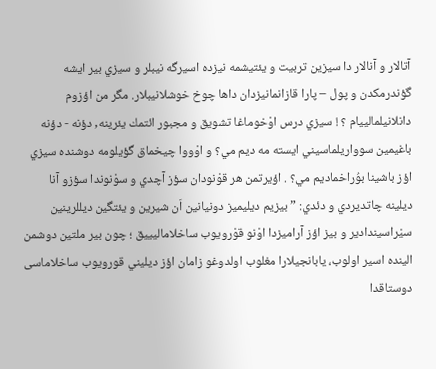آتالار و آنالار دا سيزين تربيت و يئتيشمه نيزده اسيرگه نيبلر و سيزي بير ايشه گؤندرمكدن و پول – پارا قازانمانيزدان داها چوخ خوشلانيبلار. مگر من اؤزوم دانلانيلمالييام ؟ ! سيزي درس اوْخوماغا تشويق و مجبور ائتمك يئرينه, دؤنه - دؤنه باغيمين سوواریلماسيني ايسته مه ديم مي؟ و اوْووا چيخماق گؤيلومه دوشنده سيزي اؤز باشينا بوُراخماديم مي؟ . اؤيرتمن هر قوْنودان سؤز آچدي و سوْنوندا سؤزو آنا ديلینه چاتديردي و دئدي: ” بيزيم ديليميز دونيانين اَن شيرين و يئتگين ديللرينين سيْراسيندادير و بيز اؤز آراميزدا اوْنو قوْرويوب ساخلاماليييق ؛ چون بير ملتین دوشمن الينده اسير اولوب، يابانجيلارا مغلوب اولدوغو زامان اؤز ديليني قورويوب ساخلاماسی دوستاقدا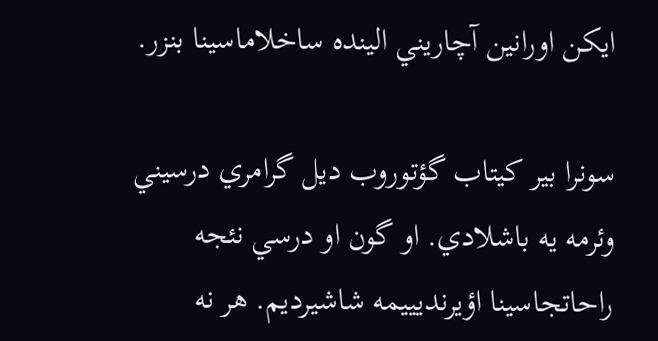ايكن اورانين آچاريني الينده ساخلاماسینا بنزر.

سونرا بير كيتاب گؤتوروب ديل گرامري درسيني وئرمه يه باشلادي. او گون او درسي نئجه راحاتجاسينا اؤيرنديييمه شاشيرديم. هر نه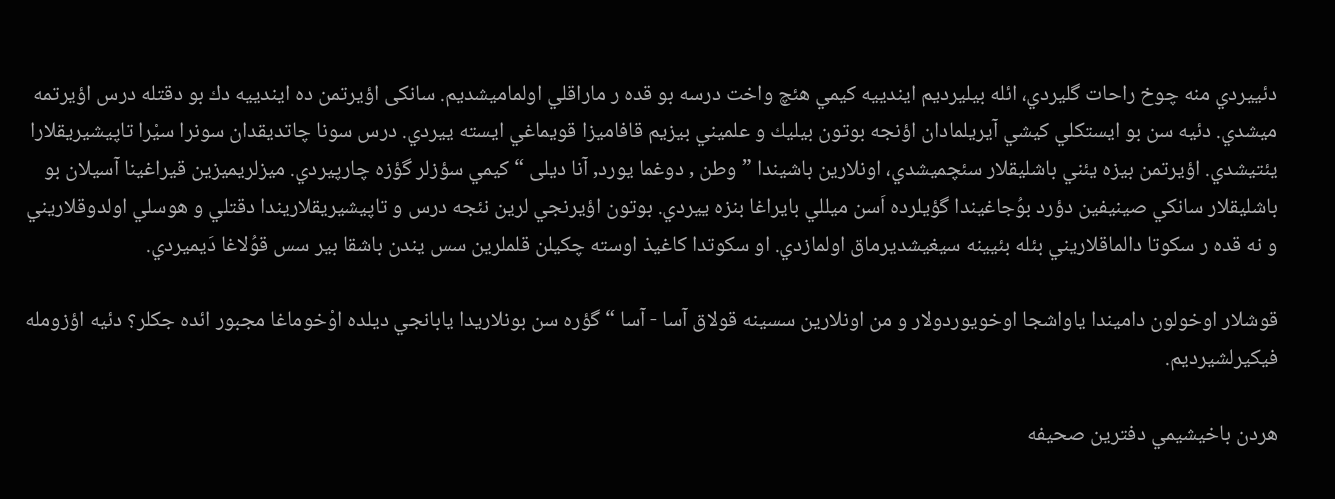دئييردي منه چوخ راحات گليردي، ائله بیلیردیم ايندييه كيمي هئچ واخت درسه بو قده ر ماراقلي اولماميشديم. سانکی اؤيرتمن ده ايندييه دك بو دقتله درس اؤيرتمه ميشدي. دئيه سن بو ايستكلي كيشي آيريلمادان اؤنجه بوتون بيليك و علميني بيزيم قافاميزا قويماغي ايسته ييردي. درس سونا چاتديقدان سونرا سيْرا تاپيشيريقلارا يئتيشدي. اؤيرتمن بيزه يئني باشليقلار سئچميشدي، اونلارين باشيندا ”وطن , دوغما يورد, آنا ديلی “ كيمي سؤزلر گؤزه چارپيردي. ميزلريميزين قيراغينا آسيلان بو باشليقلار سانكي صينيفين دؤرد بوُجاغيندا گؤيلرده اَسن ميللي بايراغا بنزه ييردي. بوتون اؤيرنجي لرين نئجه درس و تاپيشيريقلاريندا دقتلي و هوسلي اولدوقلاريني و نه قده ر سكوتا دالماقلاريني بئله بئيينه سيغيشديرماق اولمازدي. او سكوتدا كاغيذ اوسته چكيلن قلملرين سس يندن باشقا بير سس قوُلاغا دَيميردي.

قوشلار اوخولون داميندا ياواشجا اوخويوردولار و من اونلارين سسينه قولاق آسا - آسا “گؤره سن بونلاريدا يابانجي ديلده اوْخوماغا مجبور ائده جكلر؟ دئیه اؤزومله فيكيرلشيرديم.

هردن باخيشيمي دفترين صحيفه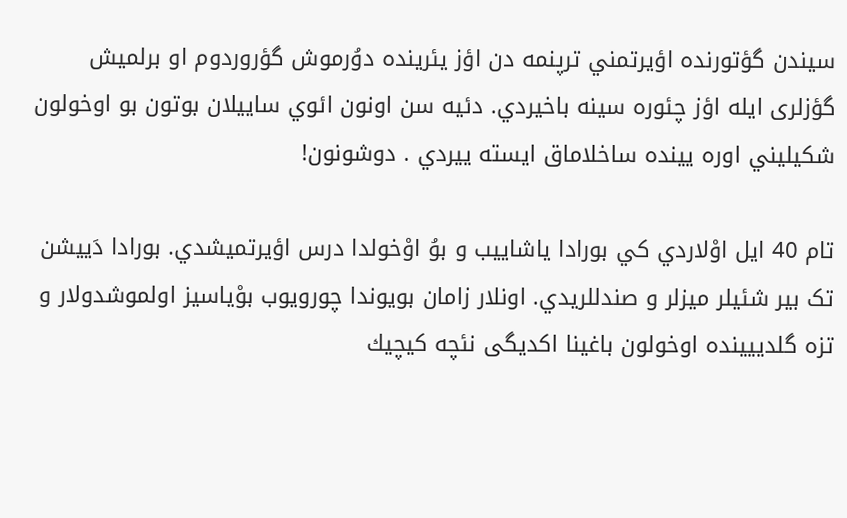سيندن گؤتورنده اؤيرتمني ترپنمه دن اؤز يئرينده دوُرموش گؤروردوم او برلميش گؤزلری ايله اؤز چئوره سينه باخيردي. دئيه سن اونون ائوي ساييلان بوتون بو اوخولون شكيليني اوره يينده ساخلاماق ايسته ييردي . دوشونون!

تام 40 ايل اوْلاردي كي بورادا ياشاييب و بوُ اوْخولدا درس اؤيرتميشدي. بورادا دَييشن تک بیر شئیلر ميزلر و صندللريدي. اونلار زامان بويوندا چورويوب بوْياسيز اولموشدولار و تزه گلدييينده اوخولون باغينا اكديگی نئچه كيچيك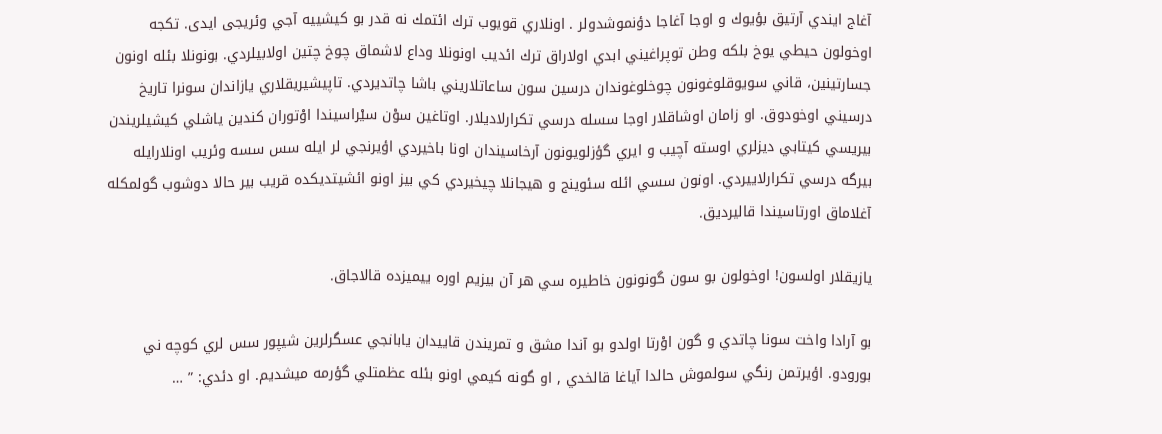آغاج ايندي آرتيق بؤيوك و اوجا آغاجا دؤنموشدولر . اونلاري قويوب ترك ائتمك نه قدر بو كيشييه آجي وئریجی ایدی. تكجه اوخولون حيطي يوخ بلكه وطن توپراغيني ابدي اولاراق ترك ائديب اونونلا وداع لاشماق چوخ چتين اولابيلردي. بونونلا بئله اونون جسارتینین، قاني سويوقلوغونون چوخلوغوندان درسين سون ساعاتلاريني باشا چاتديردي. تاپيشيريقلاري يازاندان سونرا تاريخ درسيني اوخودوق. او زامان اوشاقلار اوجا سسله درسي تكرارلاديلار. اوتاغين سوْن سيْراسيندا اوْتوران كندين ياشلي كيشيلريندن بيريسي كيتابي ديزلري اوسته آچيب و ايري گؤزلويونون آرخاسيندان اونا باخيردي اؤيرنجي لر ايله سس سسه وئريب اونلارايله بيرگه درسي تكرارلاييردي. اونون سسي ائله سئوينج و هيجانلا چيخيردي كي بيز اونو ائشيتديكده قريب بير حالا دوشوب گولمكله آغلاماق اورتاسیندا قالیردیق.

يازيقلار اولسون! اوخولون بو سون گونونون خاطيره سي هر آن بيزيم اوره ييميزده قالاجاق.

بو آرادا واخت سونا چاتدي و گون اوْرتا اولدو بو آندا مشق و تمريندن قاييدان يابانجي عسگرلرين شيپور سس لري كوچه ني بورودو. اؤيرتمن رنگي سولموش حالدا آياغا قالخدي , او گونه كيمي اونو بئله عظمتلي گؤرمه ميشديم. او دئدي: ” …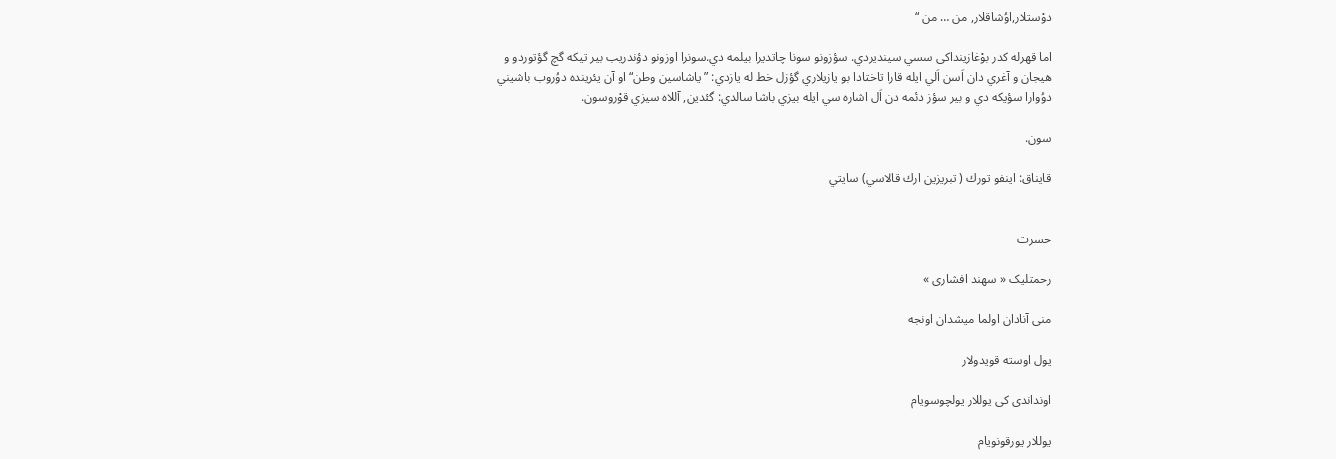دوْستلار,اوُشاقلار, من … من “

اما قهرله كدر بوْغازينداکی سسي سينديردي. سؤزونو سونا چاتديرا بيلمه دي.سونرا اوزونو دؤندريب بير تيكه گچ گؤتوردو و هيجان و آغري دان اَسن اَلي ايله قارا تاختادا بو يازيلاري گؤزل خط له يازدي: ” ياشاسين وطن“ او آن يئرينده دوُروب باشيني دوُوارا سؤيكه دي و بير سؤز دئمه دن اَل اشاره سي ايله بيزي باشا سالدي: گئدين, آللاه سيزي قوْروسون.

سون.

قايناق: اينفو تورك ( تبريزين ارك قالاسي) سايتي


حسرت

رحمتلیک « سهند افشاری »

منی آنادان اولما میشدان اونجه

یول اوسته قویدولار

اونداندی کی یوللار یولچوسویام

یوللار یورقونویام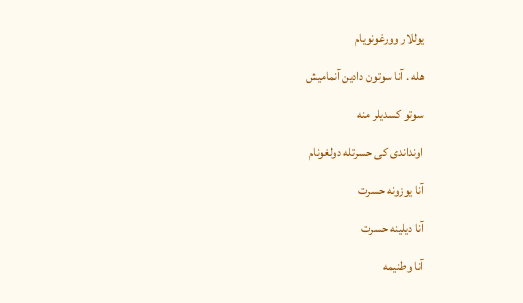یوللار وورغونویام

هله . آنا سوتون دادین آنمامیش

سوتو کسدیلر منه

اونداندی کی حسرتله دولغونام

آنا یوزونه حسرت

آنا دیلینه حسرت

آنا وطنیمه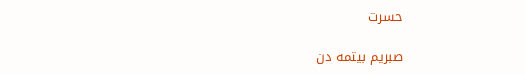حسرت

صبریم بیتمه دن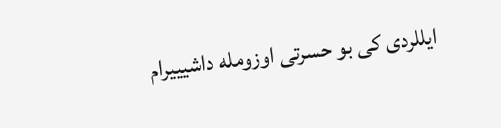ایللردی کی بو حسرتی اوزومله داشیییرام